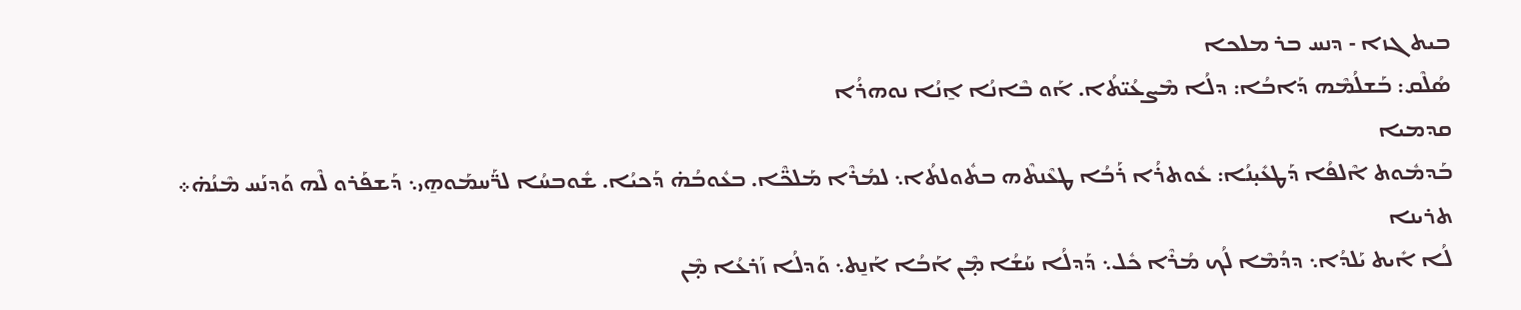ܒܝܬ ܓܙܐ - ܕܢܚ ܒܪ ܡܠܟܐ
ܣܳܠܶܩ: ܒܰܫܠܳܡܶܗ ܕܰܐܒܳܐ: ܕܠܳܐ ܡܶܨܥܳܝ̈ܬܳܐ. ܐܰܘ ܒܶܐܢܳܐ ܐ̱ܢܳܐ ܢܘܗܪܳܐ
ܩܕܡܝܐ
ܒܰܕܡܽܘܬ ܐܶܠܦܳܐ ܕܰܛܥܺܝ̣ܢܳܐ: ܥܽܘܬܪܳܐ ܪܰܒܳܐ ܛܥܶܢܬܶܗ ܒܬܽܘܠܬܳܐ܆ ܠܡܳܪܶܐ ܡܰܠܟ̈ܶܐ. ܒܥܽܘܒܳܗ̇ ܕܰܟܝܳܐ. ܫܽܘܒܚܳܐ ܠܪ̈ܰܚܡܰܘܗ̱ܝ܆ ܕܰܫܦܰܪܘ ܠܶܗ ܘܰܕܢܰܚ ܡܶܢܳܗ̇܀
ܬܪܝܢܐ
ܠܳܐ ܐܺܝܬ ܝܰܠܕܳܐ܆ ܕܕܳܡܶܐ ܠܳܟ ܡܳܪܶܐ ܟܽܠ܆ ܕܰܕܠܳܐ ܚܰܫܳܐ ܡ̣ܶܢ ܐܰܒܳܐ ܐܰܢ̱ܬ܆ ܘܰܕܠܳܐ ܙܰܪܥܳܐ ܡ̣ܶܢ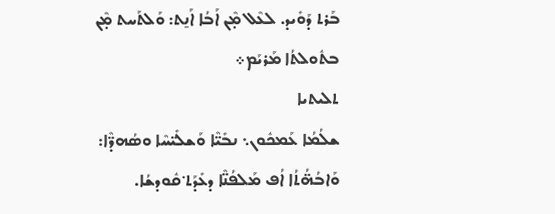ܒܰܪܬ ܕܰܘܺܝܕ. ܠܥܶܠ ܡ̣ܶܢ ܐܰܒܳܐ ܐܰܢ̱ܬ: ܘܰܠܬܰܚܬ ܡ̣ܶܢ ܒܬܽܘܠܬܳܐ ܡܰܪܝܰܡ܀
ܬܠܝܬܝܐ
ܫܠܳܡܳܐ ܥܰܡܟܽܘܢ܆ ܢܒܺܝ̈ܶܐ ܘܰܫܠܺܝ̈ܚܶܐ ܘܣܳܗܕ̈ܶܐ: ܘܰܐܒܳܗ̈ܳܬܳܐ ܐܳܦ ܡܰܠܦܳܢ̈ܶܐ ܕܥܺܕܰܬ݀ ܩܽܘܕܫܳܐ.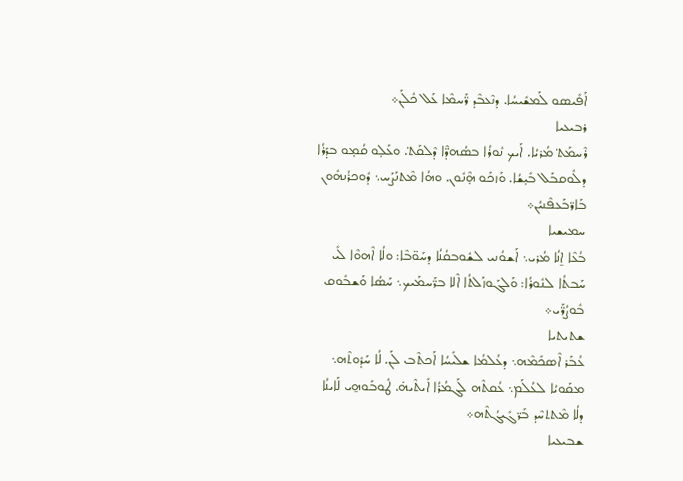ܐܰܦܺܝܣܘ ܠܰܡܫܺܝܚܳܐ. ܕܢܶܥܒܶܕ ܪ̈ܰܚܡܶܐ ܥܰܠ ܟܽܠܰܢ܀
ܪܒܝܥܝܐ
ܪܶܚܡܰܬ݀ ܡܳܪܝܳܐ. ܐܰܝܟ ܢܽܘܪܳܐ ܒܣܳܗܕ̈ܶܐ ܕܶܠܩܰܬ݀. ܘܥܰܠ̣ܘ ܩܳܡ̣ܘ ܒܕܰܪܳܐ ܕܠܽܘܩܒܰܠ ܒܺܝ̣ܫܳܐ. ܘܰܙܟܰܘ ܗ̣ܶܢܽܘܢ. ܘܗܳܐ ܡܶܬܢܰܨܰܚ܆ ܕܽܘܟܪܳܢܗܽܘܢ ܒܰܐܪ̈ܒܰܥܦܶܢܝܳܢ܀
ܚܡܝܫܝܐ
ܒܳܥܶܐ ܐ̱ܢܳܐ ܡܳܪܝ܆ ܐܰܫܘܳܢܝ ܠܫܽܘܒܩܳܢܳܐ ܕܚܰܘ̈ܒܶܐ: ܘܠܳܐ ܐܶܗܘܶܐ ܠܺܝ ܚܰܒܬܳܐ ܠܢܽܘܪܳܐ: ܘܰܠܓܰܘܙܰܠܬܳܐ ܐܶܠܐ ܒܪ̈ܰܚܡܰܝܟ܆ ܚܰܣܳܐ ܘܰܫܒܽܘܩ ܒܽܘܨܳܪ̈ܰܝ܀
ܫܬܝܬܝܐ
ܥܳܒܰܪ ܐܶܣܟܺܡܶܗ܆ ܕܥܳܠܡܳܐ ܫܠܺܝܚܳܐ ܐܰܟܬܶܒ ܠܰܢ. ܠܳܐ ܚܰܕܽܘܬܶܗ܆ ܡܩܰܘܝܳܐ ܠܥܳܠܰܡ܆ ܥܳܩܬܶܗ ܠܰܓܡܳܪܳܐ ܐܺܝܬܶܝܗ̇. ܛܽܘܒܰܘܗ̱ܝ ܠܰܐܝܢܳܐ ܕܠܳܐ ܡܶܬܬܚܶܕ ܒܰܪ̈ܓܺܝܓܳܬܶܗ܀
ܫܒܝܥܝܐ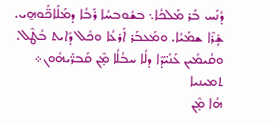ܕܳܢܰܚ ܒܰܪ ܡܰܠܟܳܐ܆ ܒܫܽܘܒܚܳܐ ܪܰܒܳܐ ܕܡܰܠܰܐܟ̈ܰܘܗ̱ܝ. ܫܴ̇ܪܶܐ ܫܡܰܝܳܐ. ܘܡܰܥܒܰܪ ܐܰܪܥܳܐ ܘܟܽܠ ܕܺܐܝܬ ܒܳܛܶܠ. ܘܩܳܝܡܺܝܢ ܥܰܢܺܝ̈ܕܶܐ ܕܠܳܐ ܚܒܳܠܳܐ ܡ̣ܶܢ ܩܰܒܪ̈ܰܝܗܽܘܢ܀
ܬܡܝܢܝܐ
ܗܳܐ ܡ̣ܶܢ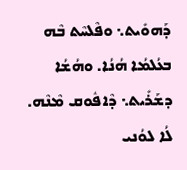ܕܰܗܘܺܝܬ܆ ܘܦܶܠܚܶܬ ܒܶܗ ܒܥܳܠܡܳܐ ܗܳܢܳܐ. ܘܗܳܫܳܐ ܕܫܰܪܺܝܬ܆ ܕܶܐܦܽܘܩ ܡܶܢܶܗ. ܠܳܐ ܠܘܳܢܝ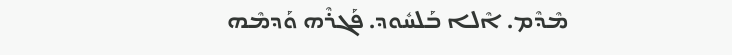ܡܶܕܶܡ. ܐܶܠܐ ܒܰܠܚܽܘܕ. ܦܰܓܪܶܗ ܘܰܕܡܶܗ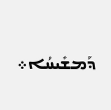ܕܰܡܫܺܝܚܳܐ܀